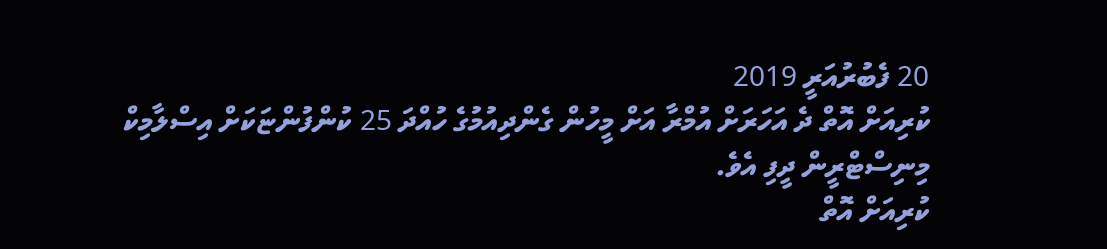20 ފެބުރުއަރީ 2019
ކުރިއަށް އޮތް ދެ އަހަރަށް އުމްރާ އަށް މީހުން ގެންދިއުމުގެ ހުއްދަ 25 ކުންފުންޏަކަށް އިސްލާމިކް މިނިސްޓްރީން ދީފި އެވެ.
ކުރިއަށް އޮތް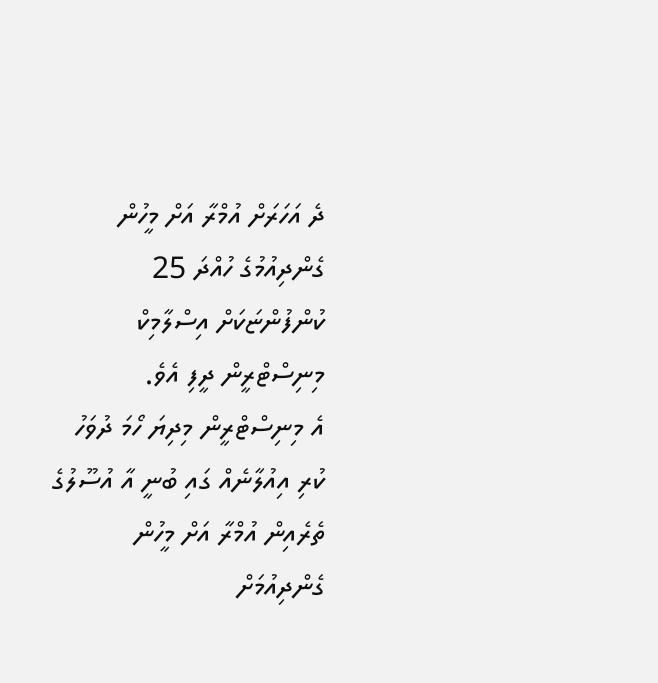ދެ އަހަރަށް އުމްރާ އަށް މީހުން ގެންދިއުމުގެ ހުއްދަ 25 ކުންފުންޏަކަށް އިސްލާމިކް މިނިސްޓްރީން ދީފި އެވެ.
އެ މިނިސްޓްރީން މިދިޔަ ހޯމަ ދުވަހު ކުރި އިއުލާނެއް ގައި ބުނީ އާ އުސޫލުގެ ތެރެއިން އުމްރާ އަށް މީހުން ގެންދިއުމަށް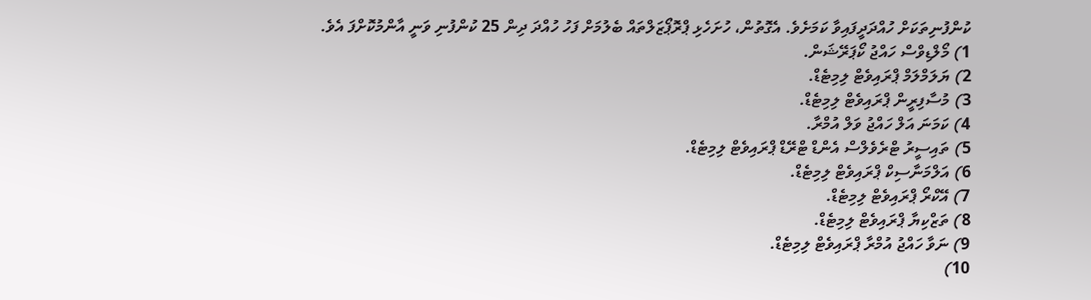ކުންފުނިތަކަށް ހުއްދަދީފައިވާ ކަމަށެވެ. އެގޮތުން، ހުށަހެޅި ޕްރޮޕޯޒަލްތައް ބެލުމަށް ފަހު ހުއްދަ ދިން 25 ކުންފުނި ވަނީ އާންމުކޮށްފަ އެވެ.
1) މޯލްޑިވްސް ހައްޖު ކޯޕަރޭޝަން.
2) ޔަލަމްލަމް ޕްރައިވެޓް ލިމިޓެޑް.
3) މުސާފިރީން ޕްރައިވެޓް ލިމިޓެޑް.
4) ކަމަނަ އަލް ހައްޖު ވަލް އުމްރާ.
5) ތައިސީރު ޓްރެވެލްސް އެންޑް ޓްރޭޑް ޕްރައިވެޓް ލިމިޓެޑް.
6) އަލްމަނާސިކް ޕްރައިވެޓް ލިމިޓެޑް.
7) އޭކްރޯ ޕްރައިވެޓް ލިމިޓެޑް.
8) ތަޒްކިޔާ ޕްރައިވެޓް ލިމިޓެޑް.
9) ނަވާ ހައްޖު އުމްރާ ޕްރައިވެޓް ލިމިޓެޑް.
10)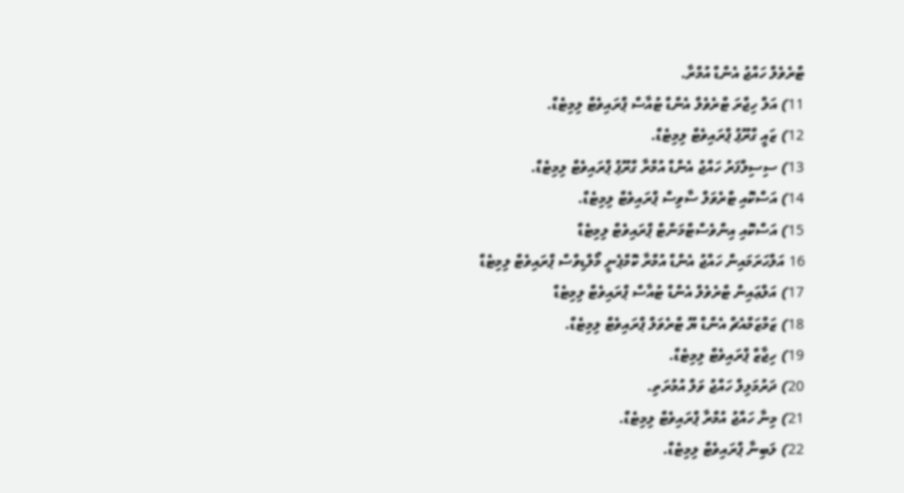ޓްރެވެލް ހައްޖު އެންޑް އުމްރާ.
11) އަލް ހިޖްރަ ޓްރެވެލް އެންޑް ޓުއާސް ޕްރައިވެޓް ލިމިޓެޑް.
12) ޒައީ ގްރޫޕު ޕްރައިވެޓް ލިމިޓެޑް.
13) ސިސިލްފަރު ހައްޖު އެންޑް އުމްރާ ގްރޫޕު ޕްރައިވެޓް ލިމިޓެޑް.
14) އަސްކޮއި ޓްރެވަލް ސާވިސް ޕްރައިވެޓް ލިމިޓެޑް.
15) އަސްކޮއި އިންވެސްޓްމަންޓް ޕްރައިވެޓް ލިމިޓެޑް
16 އަލްހަރަމައިން ހައްޖު އެންޑް އުމްރާ ކޮމްޕެނީ މޯލްޑިވްސް ޕްރައިވެޓް ލިމިޓެޑް
17) އަލްޢައިން ޓްރެވެލް އެންޑް ޓުއާސް ޕްރައިވެޓް ލިމިޓެޑް
18) ޒަމްޒަމްއެޗް އެންޑް ޔޫ ޓްރެވަލް ޕްރައިވެޓް ލިމިޓެޑް.
19) ހިޖާޒް ޕްރައިވެޓް ލިމިޓެޑް.
20) ދަރުމަލިލް ހައްޖު ވަލް އުމުރަތި.
21) މިނާ ހައްޖު އުމްރާ ޕްރައިވެޓް ލިމިޓެޑް.
22) ލަބިނާ ޕްރައިވެޓް ލިމިޓެޑް.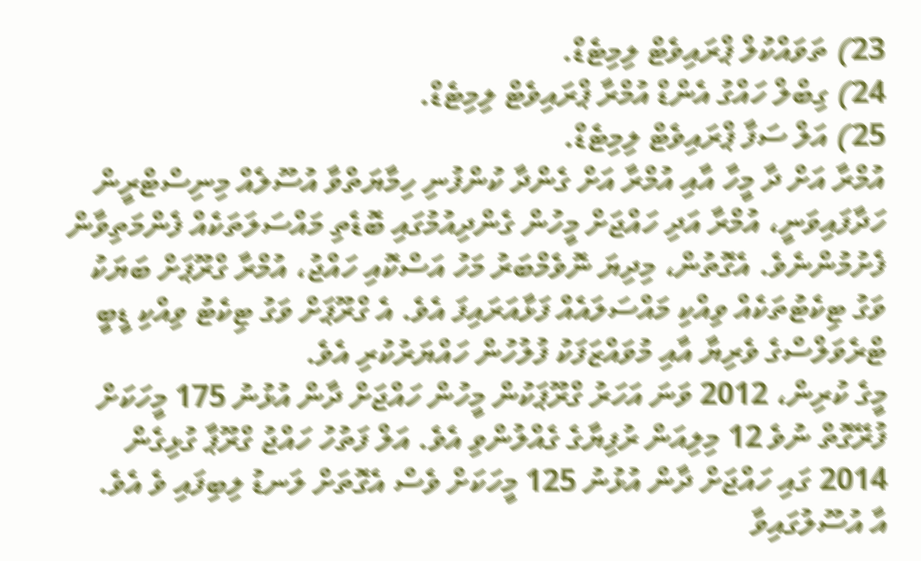23) ތަވައްކުލް ޕްރައިވެޓް ލިމިޓެޑް.
24) ގިބްލް ހައްގު އެންޑް އުމްރާ ޕްރައިވެޓް ލިމިޓެޑް.
25) އަލް ސަފާ ޕްރައިވެޓް ލިމިޓެޑް.
އުމްރާ އަށް ދާ މީހާ އާއި އުމްރާ އަށް ގެންދާ ކުންފުނި ހިމާޔަތްވާ އުސޫލެއް މިނިސްޓްރީން ހަދާފައިވަނީ، އުމްރާ އަދި ހައްޖަށް މީހުން ގެންދިއުމުގައި ބޮޑެތި މައްސަލަތަކެއް ފެންމަތިވާން ފެށުމުންނެވެ. އެގޮތުން، މިދިޔަ ނޮވެމްބަރު މަހު އަސްކޮއި ހައްޖު، އުމްރާ ގްރޫޕަށް ބަޔަކު ވަގު ޓިކެޓުތަކެއް ވިއްކި މައްސަލައެއް ފަޅާއަރައިފަ އެވެ. އެ ގްރޫޕަށް ވަގު ޓިކެޓު ވިއްކި ޑީބީ ޓްރެވަލްސްގެ ވެރިޔާ އާއި މުވައްޒަފަކު ފުލުހުން ހައްޔަރުކުރި އެވެ.
މީގެ ކުރިން، 2012 ވަނަ އަހަރު ގްރޫޕަކުން މީހުން ހައްޖަށް ދާން އުޅުނު 175 މީހަކަށް ފުރޭގޮތް ނުވެ 12 މިލިއަން ރުފިޔާގެ ގެއްލުންވި އެވެ. އަލް ފަތުހު ހައްޖު ގްރޫޕާ ގުޅިގެން 2014 ގައި ހައްޖަށް ދާން އުޅުނު 125 މީހަކަށް ވެސް އެގޮތަށް ލަނޑު ލިބިފައި ވެ އެވެ.
އާ އުސޫލުގައިވާ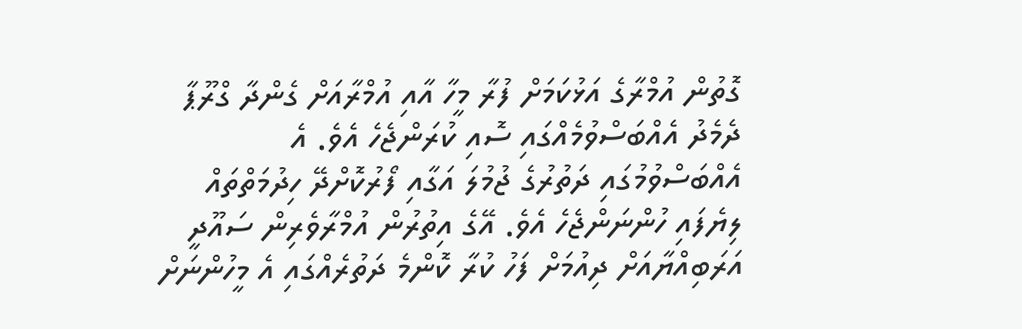ގޮތުން އުމްރާގެ އަޅުކަމަށް ފުރާ މީހާ އާއި އުމްރާއަށް ގެންދާ ގްރޫޕާ ދެމެދު އެއްބަސްވުމެއްގައި ސޮއި ކުރަންޖެހެ އެވެ. އެ އެއްބަސްވުމުގައި ދަތުރުގެ ޖުމުލަ އަގާއި ފޯރުކޮށްދޭ ހިދުމަތްތައް ލިޔެފައި ހުންނަންޖެހެ އެވެ. އޭގެ އިތުރުން އުމްރާވެރިން ސައޫދީ އަރަބިއްޔާއަށް ދިއުމަށް ފަހު ކުރާ ކޮންމެ ދަތުރެއްގައި އެ މީހުންނަށް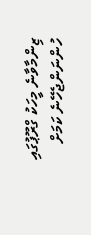ޒިންމާވާނެ މީހަކު ގްރޫޕުގައި ހުންނަންޖެހޭނެ ކަމަށް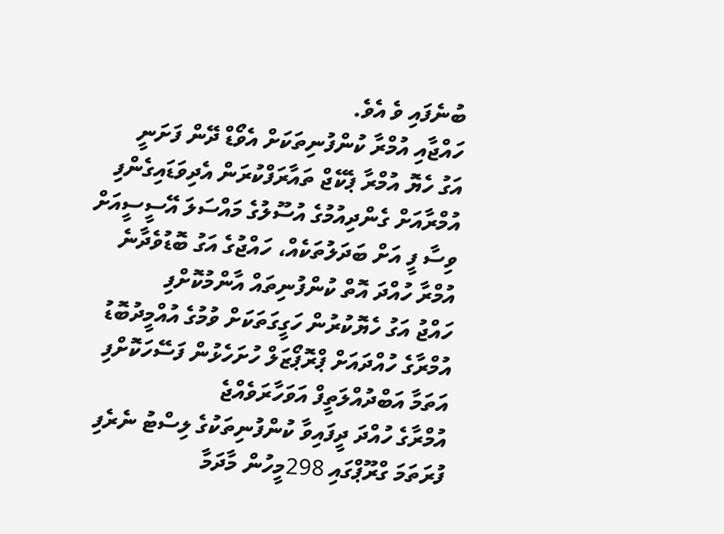ބުނެފައި ވެ އެވެ.
ހައްޖާއި އުމްރާ ކުންފުނިތަކަށް އެވޯޑް ދޭން ފަށަނީ
އަގު ހެޔޮ އުމްރާ ޕެކޭޖް ތައާރަފްކުރަން އެދިވަޑައިގެންފި
އުމްރާއަށް ގެންދިއުމުގެ އުސޫލުގެ މައްސަލަ އޭސީސީއަށް
ވިސާ ފީ އަށް ބަދަލުތަކެއް، ހައްޖުގެ އަގު ބޮޑުވެދާނެ
އުމްރާ ހުއްދަ އޮތް ކުންފުނިތައް އާންމުކޮށްފި
ހައްޖު އަގު ހެޔޮކުރުން ހަގީގަތަކަށް ވުމުގެ އުއްމީދުބޮޑު
އުމްރާގެ ހުއްދައަށް ޕްރޮޕޯޒަލް ހުށަހެޅުން ފަސޭހަކޮށްފި
އަތަމާ އަބްދުއްލަތީފް އަވަހާރަވެއްޖެ
އުމްރާގެ ހުއްދަ ދީފައިވާ ކުންފުނިތަކުގެ ލިސްޓު ނެރެފި
ފުރަތަމަ ގްރޫޕްގައި 298މީހުން މާދަމާ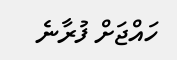ހައްޖަށް ފުރާނެ